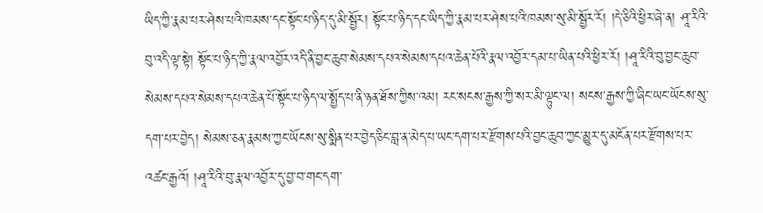ཡིད་ཀྱི་རྣམ་པར་ཤེས་པའི་ཁམས་དང་སྟོང་པ་ཉིད་དུ་མི་སྦྱོར། སྟོང་པ་ཉིད་དང་ཡིད་ཀྱི་རྣམ་པར་ཤེས་པའི་ཁམས་སུ་མི་སྦྱོར་རོ། །དེ་ཅིའི་ཕྱིར་ཞེ་ན། ཤཱ་རིའི་བུ་འདི་ལྟ་སྟེ། སྟོང་པ་ཉིད་ཀྱི་རྣལ་འབྱོར་འདི་ནི་བྱང་ཆུབ་སེམས་དཔའ་སེམས་དཔའ་ཆེན་པོའི་རྣལ་འབྱོར་དམ་པ་ཡིན་པའི་ཕྱིར་རོ། །ཤཱ་རིའི་བུ་བྱང་ཆུབ་སེམས་དཔའ་སེམས་དཔའ་ཆེན་པོ་སྟོང་པ་ཉིད་ལ་སྤྱོད་པ་ནི་ཉན་ཐོས་ཀྱིས་འམ། རང་སངས་རྒྱས་ཀྱི་སར་མི་ལྟུང་ལ། སངས་རྒྱས་ཀྱི་ཞིང་ཡང་ཡོངས་སུ་དག་པར་བྱེད། སེམས་ཅན་རྣམས་ཀྱང་ཡོངས་སུ་སྨིན་པར་བྱེད་ཅིང་བླ་ན་མེད་པ་ཡང་དག་པར་རྫོགས་པའི་བྱང་ཆུབ་ཀྱང་མྱུར་དུ་མངོན་པར་རྫོགས་པར་འཚང་རྒྱའོ། །ཤཱ་རིའི་བུ་རྣལ་འབྱོར་དུ་བྱ་བ་གང་དག་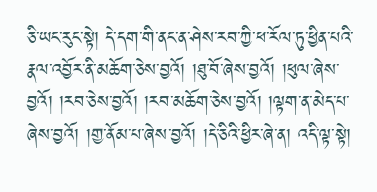ཅི་ཡང་རུང་སྟེ། དེ་དག་གི་ནང་ན་ཤེས་རབ་ཀྱི་ཕ་རོལ་ཏུ་ཕྱིན་པའི་རྣལ་འབྱོར་ནི་མཆོག་ཅེས་བྱའོ། །ཐུ་བོ་ཞེས་བྱའོ། །ཕུལ་ཞེས་བྱའོ། །རབ་ཅེས་བྱའོ། །རབ་མཆོག་ཅེས་བྱའོ། །ལྟག་ན་མེད་པ་ཞེས་བྱའོ། །གྱ་ནོམ་པ་ཞེས་བྱའོ། །དེ་ཅིའི་ཕྱིར་ཞེ་ན། འདི་ལྟ་སྟེ།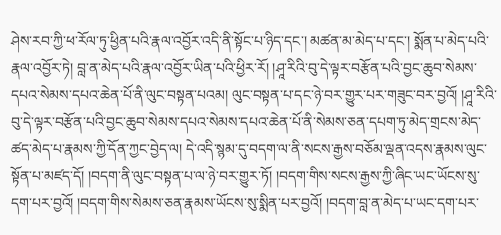ཤེས་རབ་ཀྱི་ཕ་རོལ་ཏུ་ཕྱིན་པའི་རྣལ་འབྱོར་འདི་ནི་སྟོང་པ་ཉིད་དང་། མཚན་མ་མེད་པ་དང་། སྨོན་པ་མེད་པའི་རྣལ་འབྱོར་ཏེ། བླ་ན་མེད་པའི་རྣལ་འབྱོར་ཡིན་པའི་ཕྱིར་རོ། །ཤཱ་རིའི་བུ་དེ་ལྟར་བརྩོན་པའི་བྱང་ཆུབ་སེམས་དཔའ་སེམས་དཔའ་ཆེན་པོ་ནི་ལུང་བསྟན་པའམ། ལུང་བསྟན་པ་དང་ཉེ་བར་གྱུར་པར་གཟུང་བར་བྱའོ། །ཤཱ་རིའི་བུ་དེ་ལྟར་བརྩོན་པའི་བྱང་ཆུབ་སེམས་དཔའ་སེམས་དཔའ་ཆེན་པོ་ནི་སེམས་ཅན་དཔག་ཏུ་མེད་གྲངས་མེད་ཚད་མེད་པ་རྣམས་ཀྱི་དོན་ཀྱང་བྱེད་ལ། དེ་འདི་སྙམ་དུ་བདག་ལ་ནི་སངས་རྒྱས་བཅོམ་ལྡན་འདས་རྣམས་ལུང་སྟོན་པ་མཛད་དོ། །བདག་ནི་ལུང་བསྟན་པ་ལ་ཉེ་བར་གྱུར་ཏོ། །བདག་གིས་སངས་རྒྱས་ཀྱི་ཞིང་ཡང་ཡོངས་སུ་དག་པར་བྱའོ། །བདག་གིས་སེམས་ཅན་རྣམས་ཡོངས་སུ་སྨིན་པར་བྱའོ། །བདག་བླ་ན་མེད་པ་ཡང་དག་པར་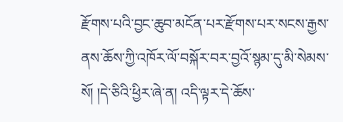རྫོགས་པའི་བྱང་ཆུབ་མངོན་པར་རྫོགས་པར་སངས་རྒྱས་ནས་ཆོས་ཀྱི་འཁོར་ལོ་བསྐོར་བར་བྱའོ་སྙམ་དུ་མི་སེམས་སོ། །དེ་ཅིའི་ཕྱིར་ཞེ་ན། འདི་ལྟར་དེ་ཆོས་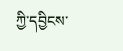ཀྱི་དབྱིངས་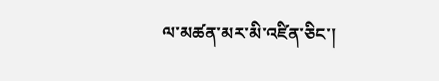ལ་མཚན་མར་མི་འཛིན་ཅིང་།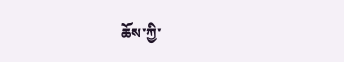ཆོས་ཀྱི་